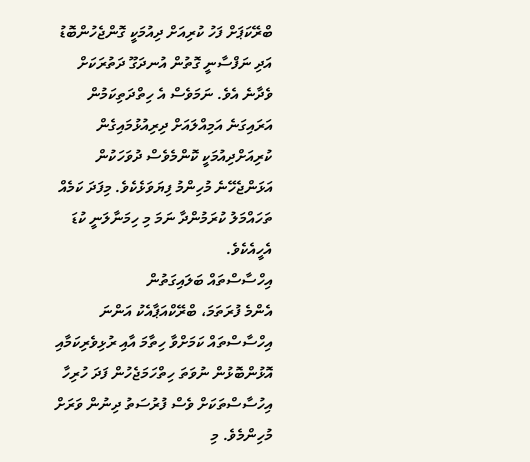ބްރޭކަޕަށް ފަހު ކުރިއަށް ދިއުމަކީ ގޮންޖެހުންބޮޑު އަދި ނަފްސާނީ ގޮތުން އުނދަގޫ ދަތުރަކަށް ވެދާނެ އެވެ. ނަމަވެސް އެ ހިތްދަތިކަމުން އަރައިގަނެ އަމިއްލައަށް ދިރިއުޅުމައިގެން ކުރިއަށްދިއުމަކީ ކޮންމެވެސް ދުވަހަކުން އަޅަންޖެހޭނެ މުހިންމު ފިޔަވަޅެކެވެ. މިފަދަ ކަމެއް ތަހައްމަލު ކުރަމުންދާ ނަމަ މި ހިމަނާލަނީ ކުޑަ އެހީއެކެވެ.
އިހްސާސްތައް ބަލައިގަތުން
އެންމެ ފުރަތަމަ، ބްރޭކްއަޕާއެކު އަންނަ އިހްސާސްތައް ކަމަށްވާ ހިތާމަ އާއި ރުޅިވެރިކަމާއި އޮޅުންބޮޅުން ނުވަތަ ހިތްހަމަޖެހުން ފަދަ ހުރިހާ އިހުސާސްތަކަށް ވެސް ފުރުސަތު ދިނުން ވަރަށް މުހިންމެވެ. މި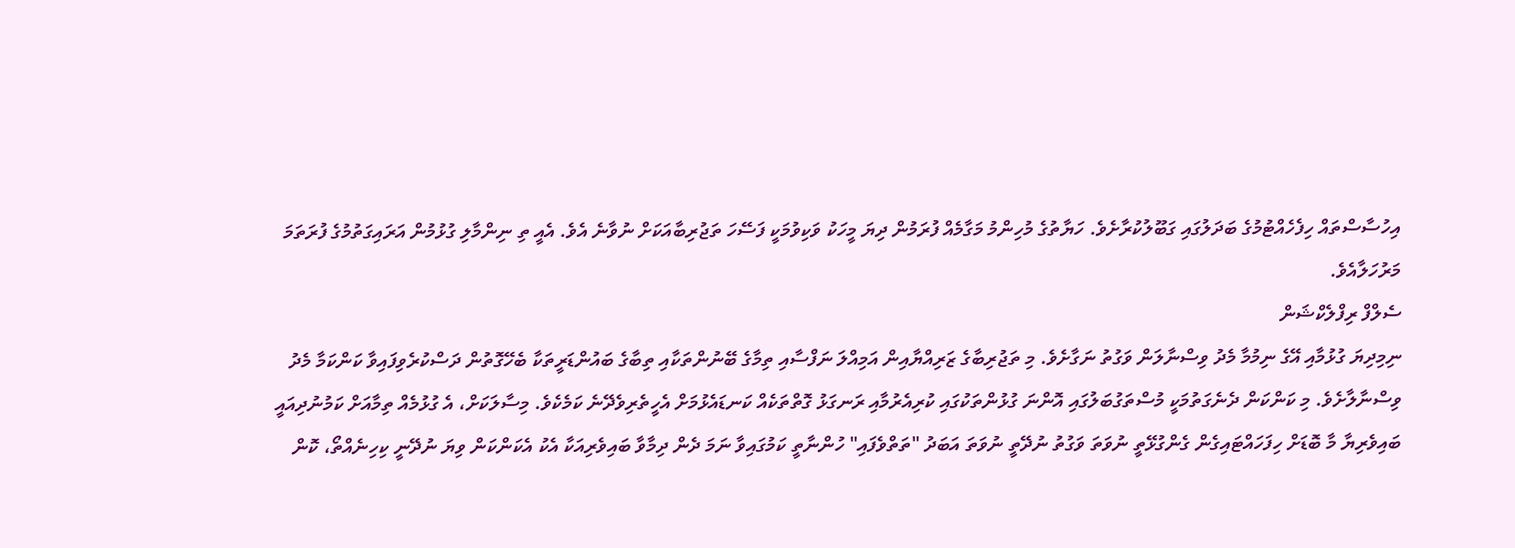އިހުސާސްތައް ހިފެހެއްޓުމުގެ ބަދަލުގައި ގަބޫލުކުރާށެވެ. ހަޔާތުގެ މުހިންމު މަގާމެއް ފުރަމުން ދިޔަ މީހަކު ވަކިވުމަކީ ފަސޭހަ ތަޖުރިބާއަކަށް ނުވާނެ އެވެ. އެއީ ތި ނިންމާލި ގުޅުމުން އަރައިގަތުމުގެ ފުރަތަމަ މަރުހަލާއެވެ.
ސެލްފް ރިފްލެކްޝަން
ނިމިދިޔަ ގުޅުމާއި އޭގެ ނިމުމާ މެދު ވިސްނާލަން ވަގުތު ނަގާށެވެ. މި ތަޖުރިބާގެ ޒަރިއްޔާއިން އަމިއްލަ ނަފްސާއި ތިމާގެ ބޭނުންތަކާއި ތިބާގެ ބައުންޑަރީތަކާ ބެހޭގޮތުން ދަސްކުރެވިފައިވާ ކަންކަމާ މެދު ވިސްނާލާށެވެ. މި ކަންކަން ދެނެގަތުމަކީ މުސްތަގުބަލުގައި އޮންނަ ގުޅުންތަކުގައި ކުރިއެރުމާއި ރަނގަޅު ގޮތްތަކެއް ކަނޑައެޅުމަށް އެހީތެރިވެދޭނެ ކަމެކެވެ. މިސާލަކަށް، އެ ގުޅުމެއް ތިމާއަށް ކަމުނުދިއައީ ބައިވެރިޔާ މާ ބޮޑަށް ހިފަހައްޓައިގެން ގެންގުޅޭތީ ނުވަތަ ވަގުތު ނުދޭތީ ނުވަތަ އަބަދު "ތަތްވެފައި" ހުންނާތީ ކަމުގައިވާ ނަމަ ދެން ދިމާވާ ބައިވެރިއަކާ އެކު އެކަންކަން ވިޔަ ނުދޭނީ ކިހިނެއްތޯ، ކޮން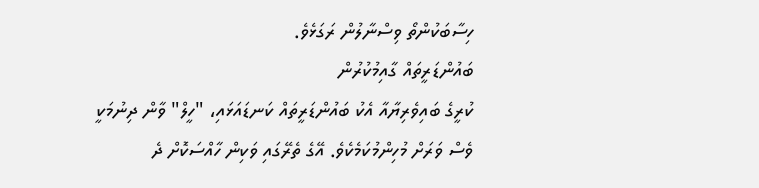ހިސާބަކުންތޯ ވިސްނާލުން ރަގަޅެވެ.
ބައުންޑަރީތައް ގާއިމުކުރުން
ކުރީގެ ބައިވެރިޔާއާ އެކު ބައުންޑަރީތައް ކަނޑައަޅައި، "ހީލް" ވާން ދިނުމަކީ ވެސް ވަރަށް މުހިންމުކަމެކެވެ. އޭގެ ތެރޭގައި ވަކިން ހާއްސަކޮށް ދެ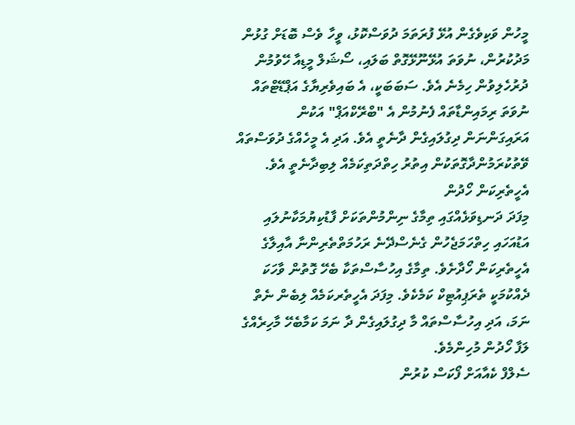މީހުން ވަކިވެގެން އުޅޭ ފުރަތަމަ ދުވަސްކޮޅު، ވީހާ ވެސް ބޮޑަށް ގުޅުން މަދުކުރުން، ނުވަތަ އުޅޭނޫޅޭގޮތް ބަލައި، ސޯޝަލް މީޑިއާ ހޭވުމުން ދުރުހެލިވުން ހިމެނެ އެވެ. ސަބަބަކީ، އެ ބައިވެރިޔާގެ އަޕްޑޭޓްތައް ނުވަތަ ރިމައިންޑާތައް ފެނުމުން އެ "ބްރޭކްއަޕް" އަކުން އަރައިގަންނަން ދިގުލައިގެން ދާނެތީ އެވެ. އަދި އެ މީހެއްގެ ދުވަސްތައް ވޭތުކުރަމުންދާގޮތަކުން އިތުރު ހިތްދަތިކަމެއް ލިބިދާނެތީ އެވެ.
އެހީތެރިކަން ހޯދުން
މިފަދަ ދަނޑިވަޅެއްގައި ތިމާގެ ނިންމުންތަކަށް ފާޑުކިޔުމަކާނުލައި އަޑުއަހައި ހިތްހަމަޖެހުން ގެނެސްދޭނެ ރަހުމަތްތެރިންނާ އާއިލާގެ އެހީތެރިކަން ހޯދާށެވެ. ތިމާގެ އިހުސާސްތަކާ ބެހޭ ގޮތުން ވާހަކަ ދެއްކުމަކީ ތެރަޕިއުޓިކް ކަމެކެވެ. މިފަދަ އެހީތެރކަމެއް ލިބެން ނެތް ނަމަ، އަދި އިހުސާސްތައް މާ ދިގުލައިގެން ދާ ނަމަ ކަމާބެހޭ މާހިރެއްގެ ލަފާ ހޯދުން މުހިންމެވެ.
ސެލްފް ކެއާއަށް ފޯކަސް ކުރުން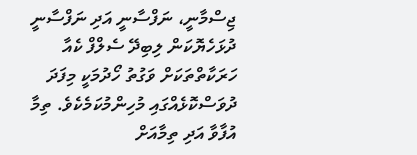ޖިސްމާނީ، ނަފްސާނީ އަދި ނަފްސާނީ ދުޅަހެޔޮކަން ލިބިދޭ ސެލްފް ކެއާ ހަރަކާތްތަކަށް ވަގުތު ހޯދުމަކީ މިފަދަ ދުވަސްކޮޅެއްގައި މުހިންމުކަމެކެވެ. ތިމާ އުފާވާ އަދި ތިމާއަށް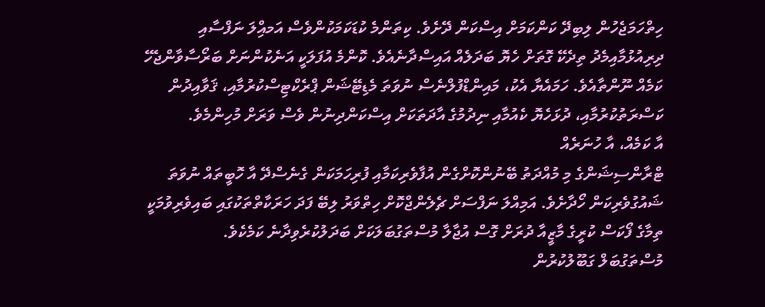ހިތްހަމަޖެހުން ލިބިދޭ ކަންކަމަށް އިސްކަން ދޭށެވެ. ކިތަންމެ ކުޑަކަމަކުންވެސް އަމއްިލަ ނަފްސާއި ދިރިއުޅުމާއިމެދު ތިދެކޭ ގޮތަށް ހެޔޮ ބަދަލެއް އައިސްދާނެއެވެ. ކޮންމެ އުފަލަކީ އަނެކުންނަށް ބަރޯސާވާންޖެހޭ ކަމެއް ނޫންތާއެވެ. ހަމައެޔާ އެކު، މައިންޑްފުލްނެސް ނުވަތަ މެޑިޓޭޝަން ޕްރެކްޓިސްކުރުމާއި، ޤަވާއިދުން ކަސްރަތުކުރުމާއި، ދުޅަހެޔޮ ކެއުމާއި ނިދުމުގެ އާދަތަކަށް އިސްކަންދިނުން ވެސް ވަރަށް މުހިންމެވެ.
އާ ކަމެއް، އާ ހުނަރެއް
ޓްރާންސިޝަންގެ މި މުއްދަތު ބޭނުންކޮށްގެން އުފާވެރިކަމާއި ފުރިހަމަކަން ގެނެސްދޭ އާ ހޮބީތައް ނުވަތަ ޝައުގުވެރިކަން ހޯދާށެވެ. އަމިއްލަ ނަފްސަށް ޗެލެންޖްކޮށް ހިތްވަރު ލިބޭ ފަދަ ހަރަކާތްތަކުގައި ބައިވެރިވުމަކީ ތިމާގެ ފޯކަސް ކުރީގެ މާޒީއާ ދުރަށް ގޮސް އުޖާލާ މުސްތަގުބަލަކަށް ބަދަލުކުރެވިދާނެ ކަމެކެވެ.
މުސްތަގުބަލް ގަބޫލުކުރުން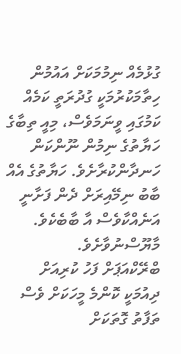ގުޅުމެއް ނިމުމަކަށް އައުމުން ހިތާމަކުރުމަކީ ގުދުރަތީ ކަމެއް ކަމުގައި ވީނަމަވެސް، މިއީ ތިބާގެ ހަޔާތުގެ ނިމުން ނޫންކަން ހަނދާންކުރާށެވެ. ހަޔާތުގެ އެއް ބާބު ނިމޭއިރަށް ދެން ފަށާނީ އަނެއްކާވެސް އާ ބާބެކެވެ. މާޔޫސްނުވާށެވެ.
ބްރޭކްއަޕަށް ފަހު ކުރިއަށް ދިއުމަކީ ކޮންމެ މީހަކަށް ވެސް ތަފާތު ގޮތަކަށް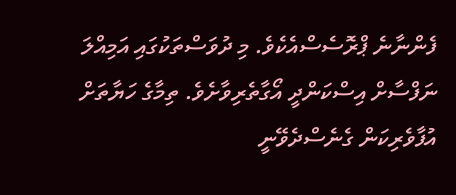ފެންނާނެ ޕްރޮސެސްއެކެވެ. މި ދުވަސްތަކުގައި އަމިއްލަ ނަފްސާށް އިސްކަންދީ އޯގާތެރިވާށެވެ. ތިމާގެ ހަޔާތަށް އުފާވެރިކަން ގެނެސްދެވޭނީ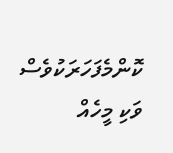ކޮންމެފަހަރަކުވެސް ވަކި މީހެއް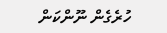ހުރެގެން ނޫންކަން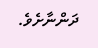ދަންނާށެވެ.